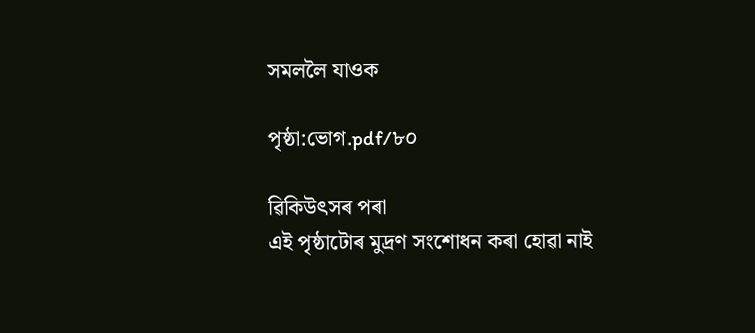সমললৈ যাওক

পৃষ্ঠা:ভোগ.pdf/৮০

ৱিকিউৎসৰ পৰা
এই পৃষ্ঠাটোৰ মুদ্ৰণ সংশোধন কৰা হোৱা নাই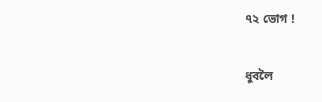৭২ ভোগ !

ধুবলৈ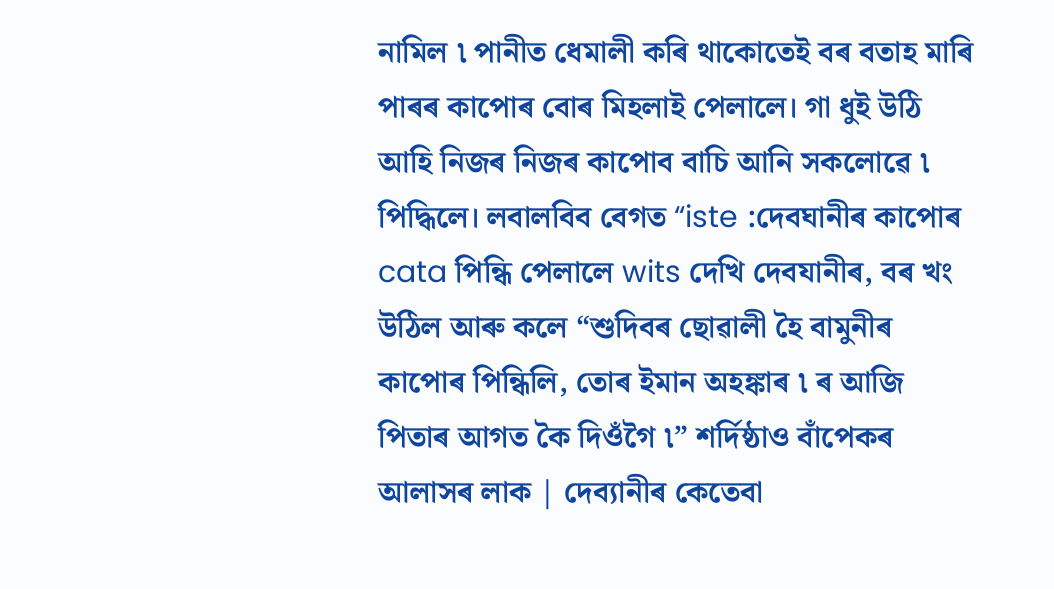নামিল ৷ পানীত ধেমালী কৰি থাকোতেই বৰ বতাহ মাৰি পাৰৰ কাপোৰ বোৰ মিহলাই পেলালে। গা ধুই উঠি আহি নিজৰ নিজৰ কাপোব বাচি আনি সকলোৱে ৷ পিদ্ধিলে। লবালবিব বেগত “iste :দেবঘানীৰ কাপোৰ cata পিন্ধি পেলালে wits দেখি দেবযানীৰ, বৰ খং উঠিল আৰু কলে “শুদিবৰ ছোৱালী হৈ বামুনীৰ কাপোৰ পিন্ধিলি, তোৰ ইমান অহঙ্কাৰ ৷ ৰ আজি পিতাৰ আগত কৈ দিওঁগৈ ৷” শর্দিষ্ঠাও বাঁপেকৰ আলাসৰ লাক | দেব্যানীৰ কেতেবা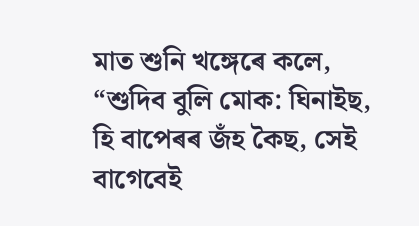মাত শুনি খঙ্গেৰে কলে, “শুদিব বুলি মোক: ঘিনাইছ, হি বাপেৰৰ জঁহ কৈছ, সেই বাগেবেই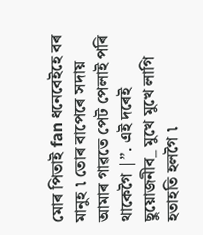মোৰ পিতাই fan ধনেবেইহে বৰ মানুহ ৷ তোৰ বাপেৰে সদায় আমাৰ গাৱতে পেট পেলাই পৰি থাকেগৈ |”. এই দৰেই ছুয়োজনীব_ মুখে মুখে লাগি হতাহতি হলগৈ ৷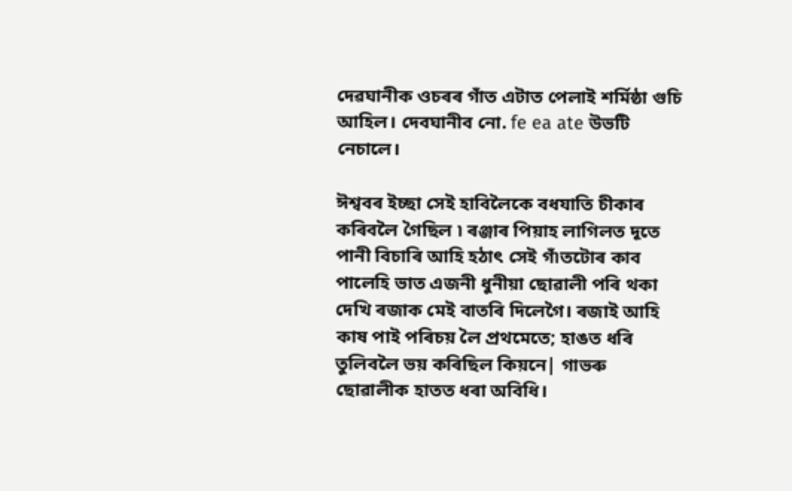দেৱঘানীক ওচৰৰ গাঁত এটাত পেলাই শর্মিষ্ঠা গুচি আহিল। দেবঘানীব নো. fe ea ate উভটি নেচালে।

ঈশ্ববৰ ইচ্ছা সেই হাবিলৈকে বধযাতি চীকাৰ কৰিবলৈ গৈছিল ৷ ৰঞ্জাৰ পিয়াহ লাগিলত দূতে পানী বিচাৰি আহি হঠাৎ সেই গঁ৷তটোৰ কাব পালেহি ভাত এজনী ধুনীয়া ছোৱালী পৰি থকা দেখি ৰজাক মেই বাতৰি দিলেগৈ। ৰজাই আহি কাষ পাই পৰিচয় লৈ প্রথমেতে; হাঙত ধৰি তুলিবলৈ ভয় কৰিছিল কিয়নে| গাভৰু ছোৱালীক হাতত ধৰা অবিধি।